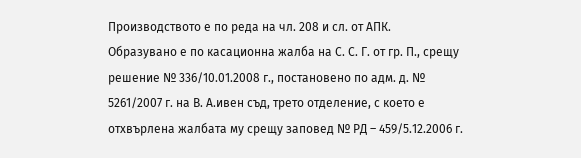Производството е по реда на чл. 208 и сл. от АПК.
Образувано е по касационна жалба на С. С. Г. от гр. П., срещу решение № 336/10.01.2008 г., постановено по адм. д. № 5261/2007 г. на В. А.ивен съд, трето отделение, с което е отхвърлена жалбата му срещу заповед № РД – 459/5.12.2006 г.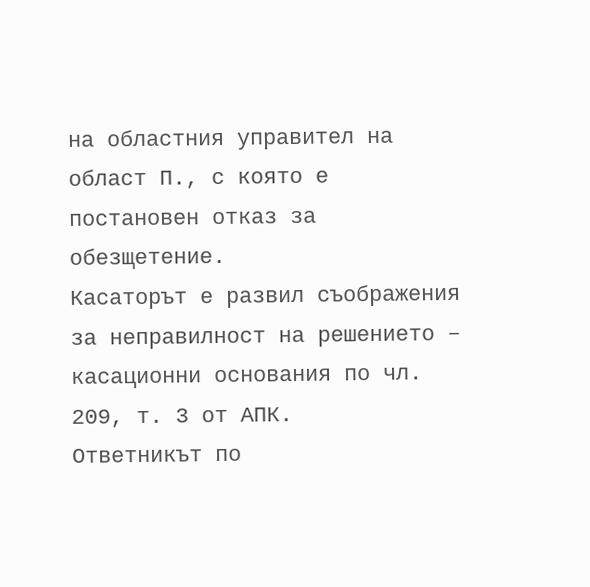на областния управител на област П., с която е постановен отказ за обезщетение.
Касаторът е развил съображения за неправилност на решението – касационни основания по чл. 209, т. 3 от АПК.
Ответникът по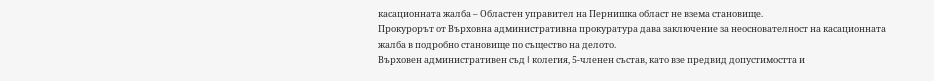касационната жалба – Областен управител на Пернишка област не взема становище.
Прокурорът от Върховна административна прокуратура дава заключение за неоснователност на касационната жалба в подробно становище по същество на делото.
Върховен административен съд I колегия, 5-членен състав, като взе предвид допустимостта и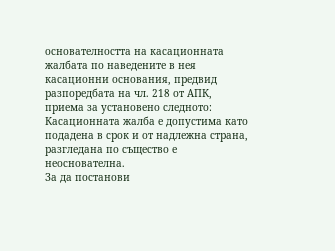основателността на касационната жалбата по наведените в нея касационни основания, предвид разпоредбата на чл. 218 от АПК, приема за установено следното:
Касационната жалба е допустима като подадена в срок и от надлежна страна, разгледана по същество е неоснователна.
За да постанови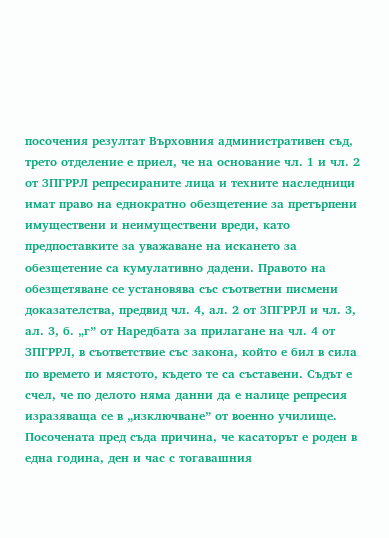посочения резултат Върховния административен съд, трето отделение е приел, че на основание чл. 1 и чл. 2 от ЗПГРРЛ репресираните лица и техните наследници имат право на еднократно обезщетение за претърпени имуществени и неимуществени вреди, като предпоставките за уважаване на искането за обезщетение са кумулативно дадени. Правото на обезщетяване се установява със съответни писмени доказателства, предвид чл. 4, ал. 2 от ЗПГРРЛ и чл. 3, ал. 3, б. „г” от Наредбата за прилагане на чл. 4 от ЗПГРРЛ, в съответствие със закона, който е бил в сила по времето и мястото, където те са съставени. Съдът е счел, че по делото няма данни да е налице репресия изразяваща се в „изключване” от военно училище. Посочената пред съда причина, че касаторът е роден в една година, ден и час с тогавашния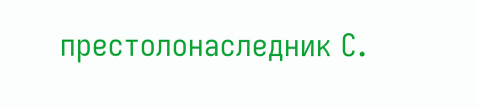престолонаследник С.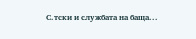С.тски и службата на баща...